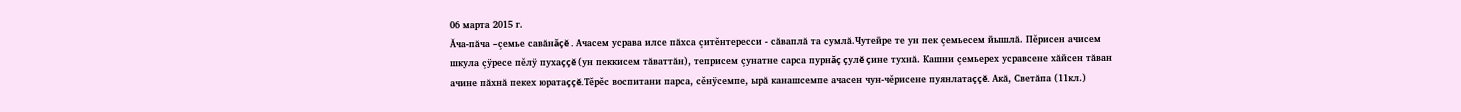06 марта 2015 г.
Ăча-пăча –çемье савăнăçě . Ачасем усрава илсе пăхса çитěнтересси - сăваплă та сумлă.Чутейре те ун пек çемьесем йышлă. Пěрисен ачисем шкула çÿресе пěлÿ пухаççě (ун пеккисем тăваттăн), теприсем çунатне сарса пурнăç çулě çине тухнă. Кашни çемьерех усравсене хăйсен тăван ачине пăхнă пекех юратаççě.Тěрěс воспитани парса, сěнÿсемпе, ырă канашсемпе ачасен чун-чěрисене пуянлатаççě. Акă, Светăпа (11кл.)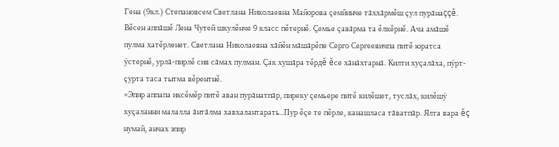Гена (9кл.) Степановсем Светлана Николаевна Майорова çемйинче тăххăрмěш çул пурăнаççě. Вěсен аппăшě Лена Чутей шкулěнче 9 класс пěтернě. Çемье çавăрма та ěлкěрнě. Ача амăшě пулма хатěрленет. Светлана Николаевна хăйěн мăшăрěпе Серго Сергеевичпа питě юратса ÿстернě, урлă-пирлě сив сăмах пулман. Çак хушăра тěрдě ěсе хăнăхтарнă. Килти хуçалăха, пÿрт-çурта таса тытма вěрентнě.
«Эпир аппапа иксěмěр питě аван пурăнатпăр, пиреку çемьере питě килěшет, туслăх, килěшÿ хуçаланни малалла ăнтăлма хавхалантарать..Пур ěçе те пěрле, канашласа тăватпăр. Ялта вара ěç нумай, анчах эпир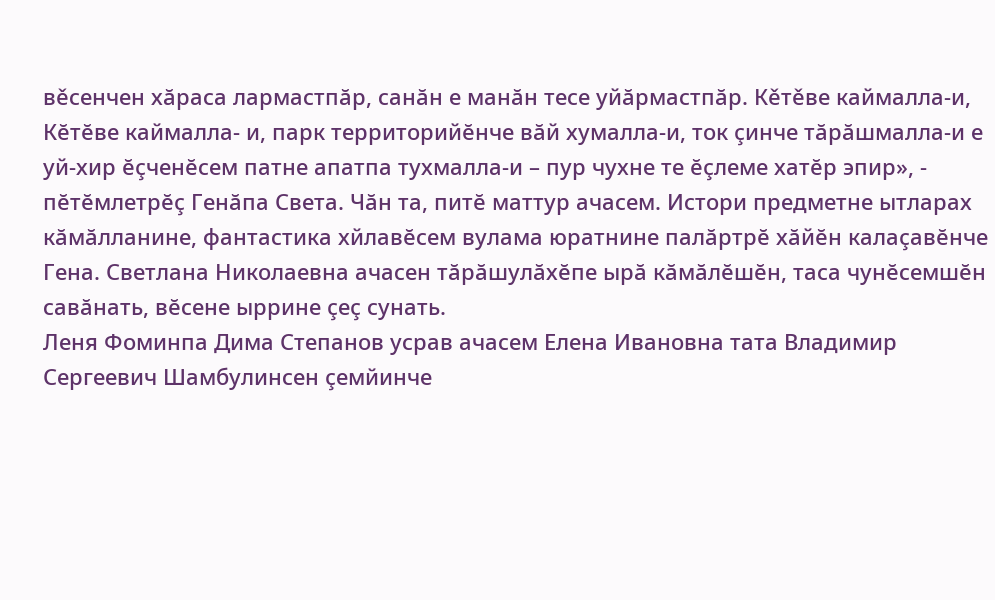вěсенчен хăраса лармастпăр, санăн е манăн тесе уйăрмастпăр. Кěтěве каймалла-и,
Кĕтĕве каймалла- и, парк территорийĕнче вăй хумалла-и, ток çинче тăрăшмалла-и е уй-хир ĕçченĕсем патне апатпа тухмалла-и – пур чухне те ĕçлеме хатĕр эпир», - пĕтĕмлетрĕç Генăпа Света. Чăн та, питĕ маттур ачасем. Истори предметне ытларах кăмăлланине, фантастика хйлавĕсем вулама юратнине палăртрĕ хăйĕн калаçавĕнче Гена. Светлана Николаевна ачасен тăрăшулăхĕпе ырă кăмăлĕшĕн, таса чунĕсемшĕн савăнать, вĕсене ыррине çеç сунать.
Леня Фоминпа Дима Степанов усрав ачасем Елена Ивановна тата Владимир Сергеевич Шамбулинсен çемйинче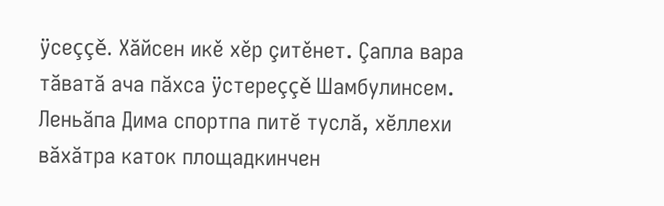ÿсеççě. Хăйсен икě хěр çитěнет. Çапла вара тăватă ача пăхса ÿстереççě Шамбулинсем. Леньăпа Дима спортпа питĕ туслă, хĕллехи вăхăтра каток площадкинчен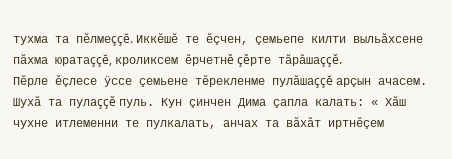тухма та пĕлмеççĕ. Иккĕшĕ те ĕçчен, çемьепе килти выльăхсене пăхма юратаççĕ, кроликсем ĕрчетнě çěрте тăрăшаççě.
Пěрле ěçлесе ÿссе çемьене тĕрекленме пулăшаççĕ арçын ачасем. Шухă та пулаççě пуль. Кун çинчен Дима çапла калать: « Хăш чухне итлеменни те пулкалать, анчах та вăхăт иртнĕçем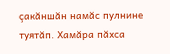çакăншăн намăс пулнине туятăп. Хамăра пăхса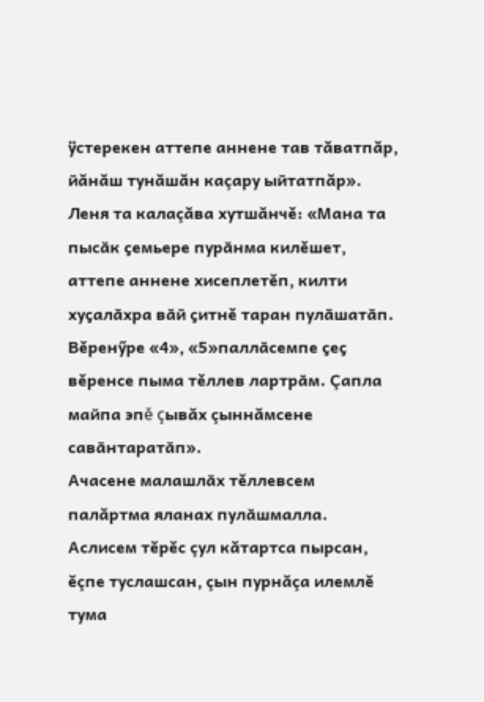ӱстерекен аттепе аннене тав тăватпăр, йăнăш тунăшăн каçару ыйтатпăр». Леня та калаçăва хутшăнчě: «Мана та пысӑк ҫемьере пурӑнма килěшет, аттепе аннене хисеплетěп, килти хуҫалӑхра вӑй ҫитнě таран пулӑшатӑп. Вěренӳре «4», «5»паллӑсемпе ҫеҫ вěренсе пыма тěллев лартрӑм. Çапла майпа эпě çывăх çыннăмсене савӑнтаратӑп».
Ачасене малашлӑх тěллевсем палăртма яланах пулӑшмалла. Аслисем тĕрĕс çул кăтартса пырсан, ĕçпе туслашсан, çын пурнăçа илемлĕ тума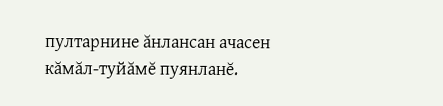пултарнине ăнлансан ачасен кăмăл-туйăмĕ пуянланĕ.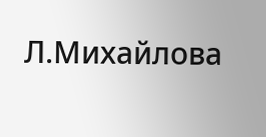Л.Михайлова